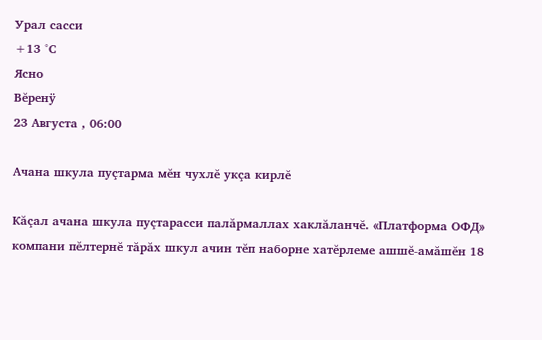Урал сасси
+13 °С
Ясно
Вĕренÿ
23 Августа , 06:00

Ачана шкула пуçтарма мĕн чухлĕ укçа кирлĕ

Кăçал ачана шкула пуçтарасси палăрмаллах хаклăланчĕ. «Платформа ОФД» компани пĕлтернĕ тăрăх шкул ачин тĕп наборне хатĕрлеме ашшĕ-амăшĕн 18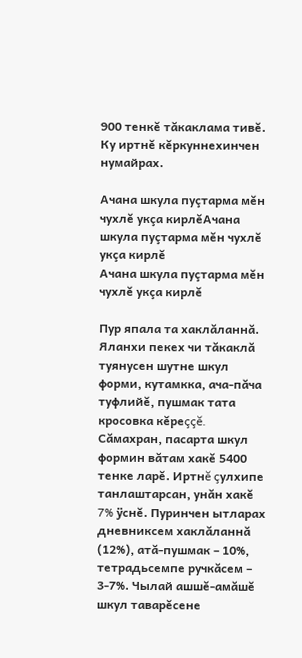900 тенкĕ тăкаклама тивĕ. Ку иртнĕ кĕркуннехинчен нумайрах.

Ачана шкула пуçтарма мĕн чухлĕ укçа кирлĕАчана шкула пуçтарма мĕн чухлĕ укçа кирлĕ
Ачана шкула пуçтарма мĕн чухлĕ укçа кирлĕ

Пур япала та хаклăланнă. Яланхи пекех чи тăкаклă туянусен шутне шкул форми, кутамкка, ача-пăча туфлийĕ, пушмак тата кросовка кĕреççĕ. Сăмахран, пасарта шкул формин вăтам хакĕ 5400 тенке ларĕ. Иртнĕ çулхипе танлаштарсан, унăн хакĕ 7% ÿснĕ. Пуринчен ытларах дневниксем хаклăланнă (12%), атă-пушмак – 10%, тетрадьсемпе ручкăсем – 3-7%. Чылай ашшĕ-амăшĕ шкул таварĕсене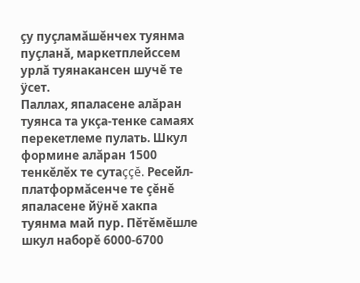çу пуçламăшĕнчех туянма пуçланă, маркетплейссем урлă туянакансен шучĕ те ÿсет.
Паллах, япаласене алăран туянса та укçа-тенке самаях перекетлеме пулать. Шкул формине алăран 1500 тенкĕлĕх те сутаççĕ. Ресейл-платформăсенче те çĕнĕ япаласене йÿнĕ хакпа туянма май пур. Пĕтĕмĕшле шкул наборĕ 6000-6700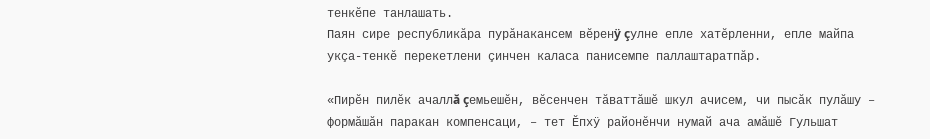тенкĕпе танлашать.
Паян сире республикăра пурăнакансем вĕренÿ çулне епле хатĕрленни, епле майпа укçа-тенкĕ перекетлени çинчен каласа панисемпе паллаштаратпăр.

«Пирĕн пилĕк ачаллă çемьешĕн, вĕсенчен тăваттăшĕ шкул ачисем, чи пысăк пулăшу – формăшăн паракан компенсаци, – тет Ĕпхÿ районĕнчи нумай ача амăшĕ Гульшат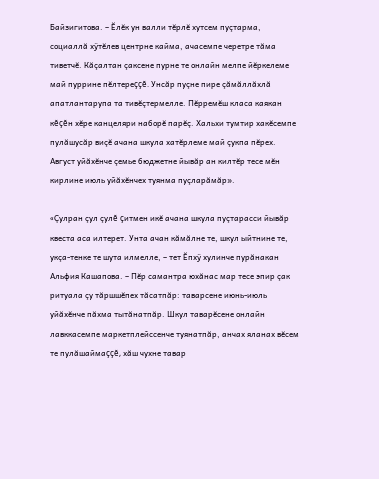Байзигитова. – Ĕлĕк ун валли тĕрлĕ хутсем пуçтарма, социаллă хÿтĕлев центрне кайма, ачасемпе черетре тăма тиветчĕ. Кăçалтан çаксене пурне те онлайн мелпе йĕркелеме май пуррине пĕлтереççĕ. Унсăр пуçне пире çăмăллăхлă апатлантарупа та тивĕçтермелле. Пĕрремĕш класа каякан кĕçĕн хĕре канцеляри наборĕ парĕç. Хальхи тумтир хакĕсемпе пулăшусăр виçĕ ачана шкула хатĕрлеме май çукпа пĕрех. Август уйăхĕнче çемье бюджетне йывăр ан килтĕр тесе мĕн кирлине июль уйăхĕнчех туянма пуçларăмăр».

«Çулран çул çулĕ çитмен икĕ ачана шкула пуçтарасси йывăр квеста аса илтерет. Унта ачан кăмăлне те, шкул ыйтнине те, укçа-тенке те шута илмелле, – тет Ĕпхÿ хулинче пурăнакан Альфия Кашапова. – Пĕр самантра юхăнас мар тесе эпир çак ритуала çу тăршшĕпех тăсатпăр: таварсене июнь-июль уйăхĕнче пăхма тытăнатпăр. Шкул таварĕсене онлайн лавккасемпе маркетплейссенче туянатпăр, анчах яланах вĕсем те пулăшаймаççĕ, хăш чухне тавар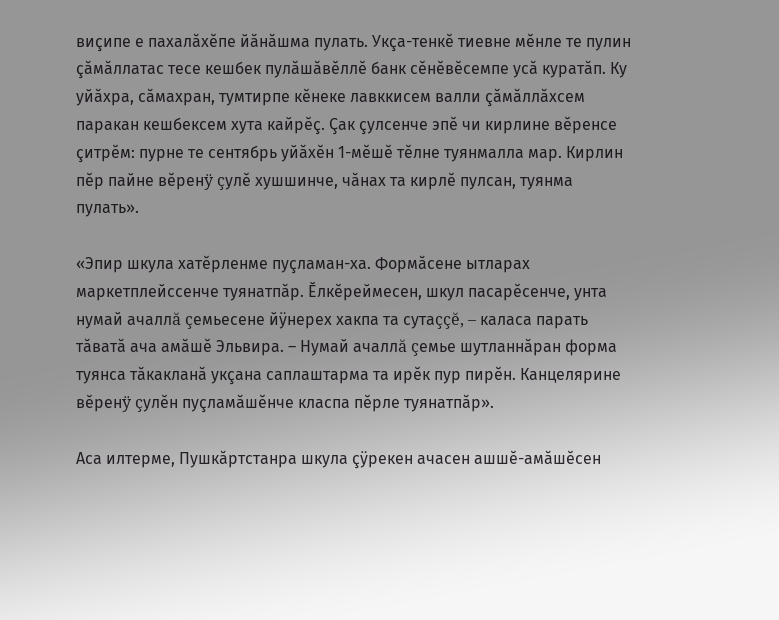виçипе е пахалăхĕпе йăнăшма пулать. Укçа-тенкĕ тиевне мĕнле те пулин çăмăллатас тесе кешбек пулăшăвĕллĕ банк сĕнĕвĕсемпе усă куратăп. Ку уйăхра, сăмахран, тумтирпе кĕнеке лавккисем валли çăмăллăхсем паракан кешбексем хута кайрĕç. Çак çулсенче эпĕ чи кирлине вĕренсе çитрĕм: пурне те сентябрь уйăхĕн 1-мĕшĕ тĕлне туянмалла мар. Кирлин пĕр пайне вĕренÿ çулĕ хушшинче, чăнах та кирлĕ пулсан, туянма пулать».

«Эпир шкула хатĕрленме пуçламан-ха. Формăсене ытларах маркетплейссенче туянатпăр. Ĕлкĕреймесен, шкул пасарĕсенче, унта нумай ачаллă çемьесене йÿнерех хакпа та сутаççĕ, – каласа парать тăватă ача амăшĕ Эльвира. – Нумай ачаллă çемье шутланнăран форма туянса тăкакланă укçана саплаштарма та ирĕк пур пирĕн. Канцелярине вĕренÿ çулĕн пуçламăшĕнче класпа пĕрле туянатпăр».

Аса илтерме, Пушкăртстанра шкула çÿрекен ачасен ашшĕ-амăшĕсен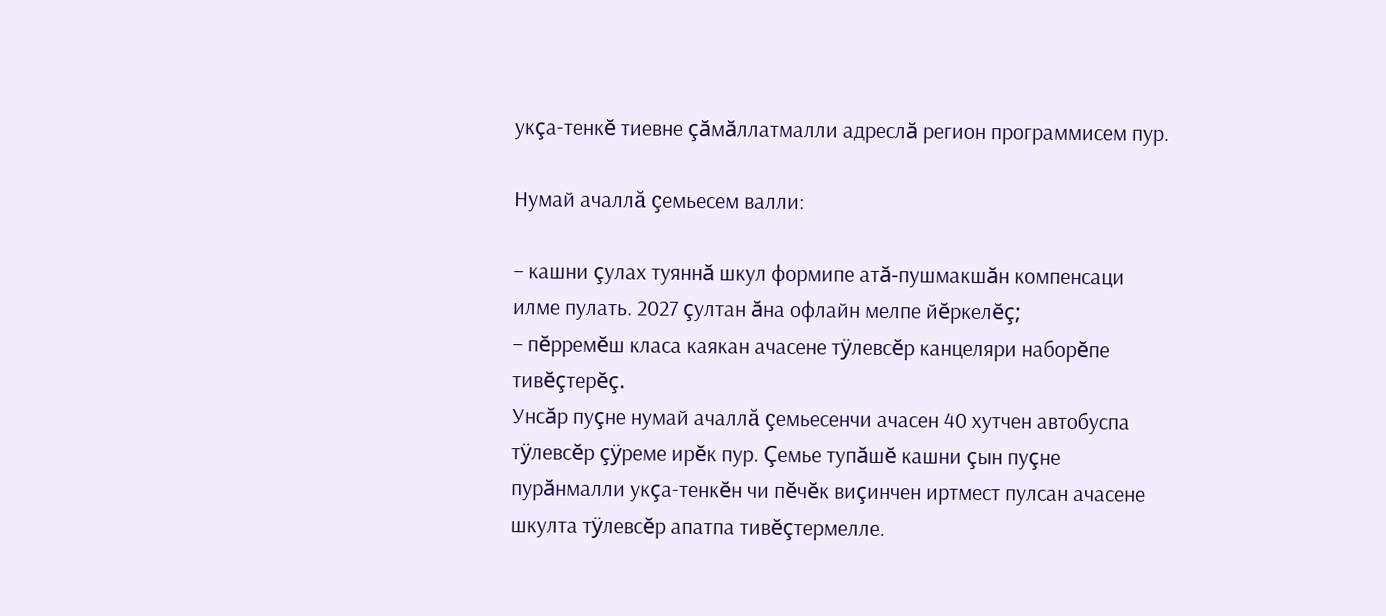укçа-тенкĕ тиевне çăмăллатмалли адреслă регион программисем пур.

Нумай ачаллă çемьесем валли:

– кашни çулах туяннă шкул формипе атă-пушмакшăн компенсаци илме пулать. 2027 çултан ăна офлайн мелпе йĕркелĕç;
– пĕрремĕш класа каякан ачасене тÿлевсĕр канцеляри наборĕпе тивĕçтерĕç.
Унсăр пуçне нумай ачаллă çемьесенчи ачасен 40 хутчен автобуспа тÿлевсĕр çÿреме ирĕк пур. Çемье тупăшĕ кашни çын пуçне пурăнмалли укçа-тенкĕн чи пĕчĕк виçинчен иртмест пулсан ачасене шкулта тÿлевсĕр апатпа тивĕçтермелле.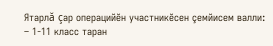Ятарлă çар операцийĕн участникĕсен çемйисем валли:
– 1-11 класс таран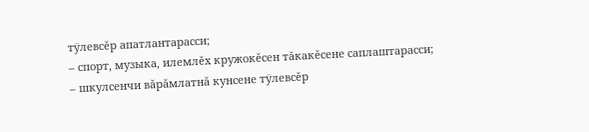тÿлевсĕр апатлантарасси;
– спорт, музыка, илемлĕх кружокĕсен тăкакĕсене саплаштарасси;
– шкулсенчи вăрăмлатнă кунсене тÿлевсĕр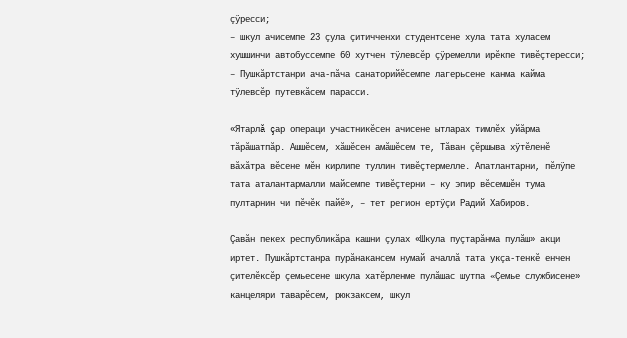çÿресси;
– шкул ачисемпе 23 çула çитичченхи студентсене хула тата хуласем хушшинчи автобуссемпе 60 хутчен тÿлевсĕр çÿремелли ирĕкпе тивĕçтересси;
– Пушкăртстанри ача-пăча санаторийĕсемпе лагерьсене канма кайма тÿлевсĕр путевкăсем парасси.

«Ятарлă çар операци участникĕсен ачисене ытларах тимлĕх уйăрма тăрăшатпăр. Ашшĕсем, хăшĕсен амăшĕсем те, Тăван çĕршыва хÿтĕленĕ вăхăтра вĕсене мĕн кирлипе туллин тивĕçтермелле. Апатлантарни, пĕлÿпе тата аталантармалли майсемпе тивĕçтерни – ку эпир вĕсемшĕн тума пултарнин чи пĕчĕк пайĕ», – тет регион ертÿçи Радий Хабиров.

Çавăн пекех республикăра кашни çулах «Шкула пуçтарăнма пулăш» акци иртет. Пушкăртстанра пурăнакансем нумай ачаллă тата укçа-тенкĕ енчен çителĕксĕр çемьесене шкула хатĕрленме пулăшас шутпа «Çемье службисене» канцеляри таварĕсем, рюкзаксем, шкул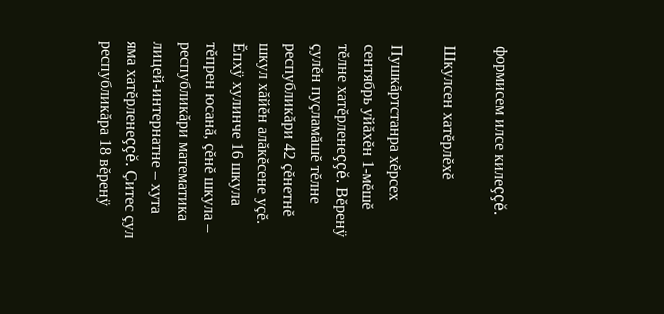формисем илсе килеççĕ.

Шкулсен хатĕрлĕхĕ

Пушкăртстанра хĕрсех сентябрь уйăхĕн 1-мĕшĕ тĕлне хатĕрленеççĕ. Вĕренÿ çулĕн пуçламăшĕ тĕлне республикăри 42 çĕнетнĕ шкул хăйĕн алăкĕсене уçĕ. Ĕпхÿ хулинче 16 шкула тĕпрен юсанă, çĕнĕ шкула – республикăри математика лицей-интернатне – хута яма хатĕрленеççĕ. Çитес çул республикăра 18 вĕренÿ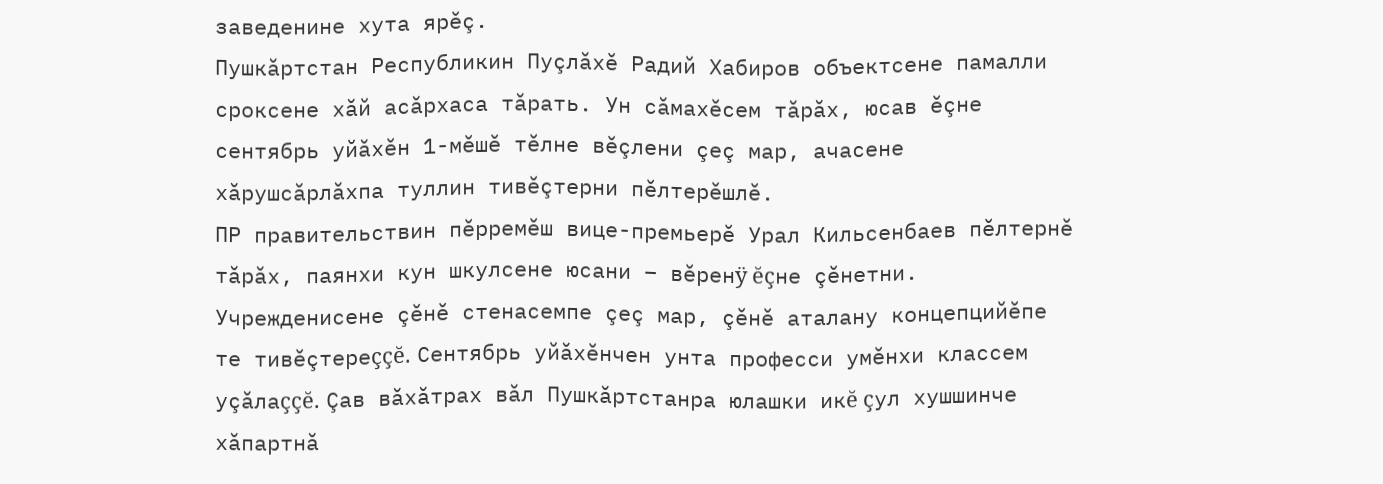заведенине хута ярĕç.
Пушкăртстан Республикин Пуçлăхĕ Радий Хабиров объектсене памалли сроксене хăй асăрхаса тăрать. Ун сăмахĕсем тăрăх, юсав ĕçне сентябрь уйăхĕн 1-мĕшĕ тĕлне вĕçлени çеç мар, ачасене хăрушсăрлăхпа туллин тивĕçтерни пĕлтерĕшлĕ.
ПР правительствин пĕрремĕш вице-премьерĕ Урал Кильсенбаев пĕлтернĕ тăрăх, паянхи кун шкулсене юсани – вĕренÿ ĕçне çĕнетни. Учрежденисене çĕнĕ стенасемпе çеç мар, çĕнĕ аталану концепцийĕпе те тивĕçтереççĕ. Сентябрь уйăхĕнчен унта професси умĕнхи классем уçăлаççĕ. Çав вăхăтрах вăл Пушкăртстанра юлашки икĕ çул хушшинче хăпартнă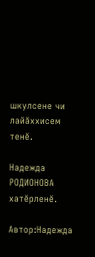шкулсене чи лайăххисем тенĕ.

Надежда РОДИОНОВА хатĕрленĕ.

Автор:Надежда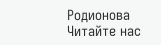Родионова
Читайте нас